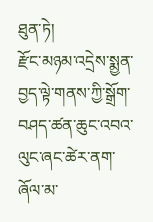ཐུན་ཏེ།
རྫོང་མཉམ་འདྲེས་སྨྱན་བྱད་ལྟེ་གནས་ཀྱི་སྒྲོག་བཤད་ཚན་ཆུང་འབའ་ལུང་ཞང་ཚེར་ནག་ཞོལ་མ་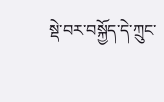སྡེ་བར་བསྐྱོད་དེ་ཀྲུང་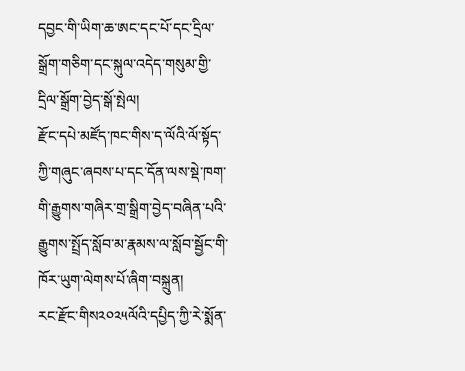དབྱང་གི་ཡིག་ཆ་ཨང་དང་པོ་དང་དྲིལ་སྒྲོག་གཅིག་དང་སྐུལ་འདེད་གསུམ་གྱི་དྲིལ་སྒྲོག་བྱེད་སྒོ་སྤེལ།
རྫོང་དཔེ་མཛོད་ཁང་གིས་ད་ལོའི་ལོ་སྟོད་ཀྱི་གཞུང་ཞབས་པ་དང་དོན་ལས་སྡེ་ཁག་གི་རྒྱུགས་གཞིར་གྲ་སྒྲིག་བྱེད་བཞིན་པའི་རྒྱུགས་སྤྲོད་སློབ་མ་རྣམས་ལ་སློབ་སྦྱོང་གི་ཁོར་ཡུག་ལེགས་པོ་ཞིག་བསྐྲུན།
རང་རྫོང་གིས༢༠༢༥ལོའི་དཔྱིད་ཀྱི་རེ་སྨོན་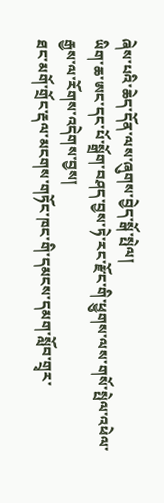ཞེས་པའི་ཆེད་དོན་ལས་ཞུགས་བྱེད་སྒོ་སྤེལ།
ཡིག་ཆ་ཨང་དང་པོ་སྒྲོག་བཤད་བྱས་ཏེ་རང་རྫོང་གི་ཕྱུགས་ལས་གསོ་སྤེལ་འཕེལ་རྒྱས་ལ་རོགས་འདེགས་བྱས།
ཐང་མགོ་གྲོང་རྡལ་མངགས་གཏོང་ཁང་གི་དམངས་དམག་སློབ་གྲྭར་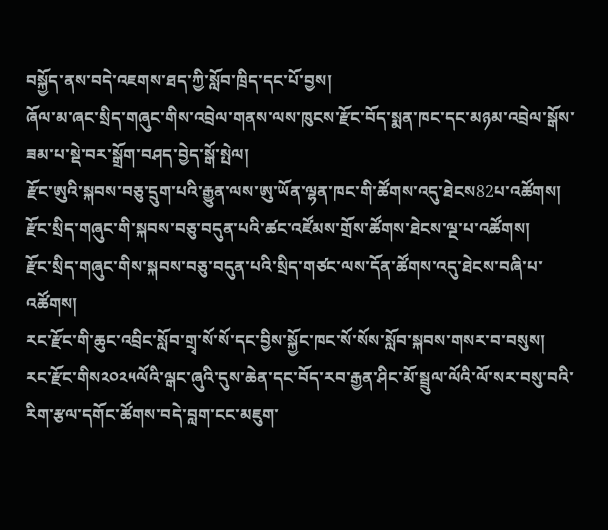བསྐྱོད་ནས་བདེ་འཇགས་ཐད་ཀྱི་སློབ་ཁྲིད་དང་པོ་བྱས།
ཞོལ་མ་ཞང་སྲིད་གཞུང་གིས་འབྲེལ་གནས་ལས་ཁུངས་རྫོང་བོད་སྨན་ཁང་དང་མཉམ་འབྲེལ་སྒོས་ཟམ་པ་སྡེ་བར་སྒྲོག་བཤད་བྱེད་སྒོ་སྤེལ།
རྫོང་ཨུའི་སྐབས་བཅུ་དྲུག་པའི་རྒྱུན་ལས་ཨུ་ཡོན་ལྷན་ཁང་གི་ཚོགས་འདུ་ཐེངས82པ་འཚོགས།
རྫོང་སྲིད་གཞུང་གི་སྐབས་བཅུ་བདུན་པའི་ཚང་འཛོམས་གྲོས་ཚོགས་ཐེངས་ལྔ་པ་འཚོགས།
རྫོང་སྲིད་གཞུང་གིས་སྐབས་བཅུ་བདུན་པའི་སྲིད་གཙང་ལས་དོན་ཚོགས་འདུ་ཐེངས་བཞི་པ་འཚོགས།
རང་རྫོང་གི་ཆུང་འབྲིང་སློབ་གྲྭ་སོ་སོ་དང་བྱིས་སྐྱོང་ཁང་སོ་སོས་སློབ་སྐབས་གསར་བ་བསུས།
རང་རྫོང་གིས༢༠༢༥ལོའི་ལྒང་ཞུའི་དུས་ཆེན་དང་བོད་རབ་རྒྱན་ཤིང་མོ་སྦྲུལ་ལོའི་ལོ་སར་བསུ་བའི་རིག་རྩལ་དགོང་ཚོགས་བདེ་བླག་ངང་མཇུག་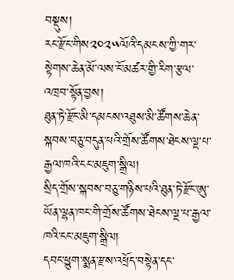བསྡུས།
རང་རྫོང་གིས༢༠༢༥ལོའི་དམངས་ཀྱི་གར་སྟེགས་ཆེན་མོ་ལས་ངོ་མཚར་གྱི་རིག་རྩལ་འཁྲབ་སྟོན་བྱས།
ཐུན་ཏེ་རྫོང་མི་དམངས་འཐུས་མི་ཚོགས་ཆེན་སྐབས་བཅུ་བདུན་པའི་གྲོས་ཚོགས་ཐེངས་ལྔ་པ་རྒྱལ་ཁའི་ངང་མཇུག་སྒྲིལ།
སྲིད་གྲོས་སྐབས་བཅུ་གཉིས་པའི་ཐུན་ཏེ་རྫོང་ཨུ་ཡོན་ལྷན་ཁང་གི་གྲོས་ཚོགས་ཐེངས་ལྔ་པ་རྒྱལ་ཁའི་ངང་མཇུག་སྒྲིལ།
དབང་ཕྱུག་སྨན་རྫས་འཕྲོད་བསྟེན་དང་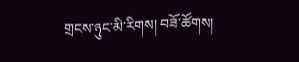གྲངས་ཉུང་མི་རིགས། བཟོ་ཚོགས།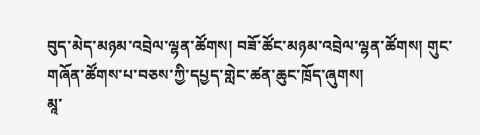བུད་མེད་མཉམ་འབྲེལ་ལྷན་ཚོགས། བཟོ་ཚོང་མཉམ་འབྲེལ་ལྷན་ཚོགས། གུང་གཞོན་ཚོགས་པ་བཅས་ཀྱི་དཔྱད་གླེང་ཚན་ཆུང་ཁྲོད་ཞུགས།
མཱ་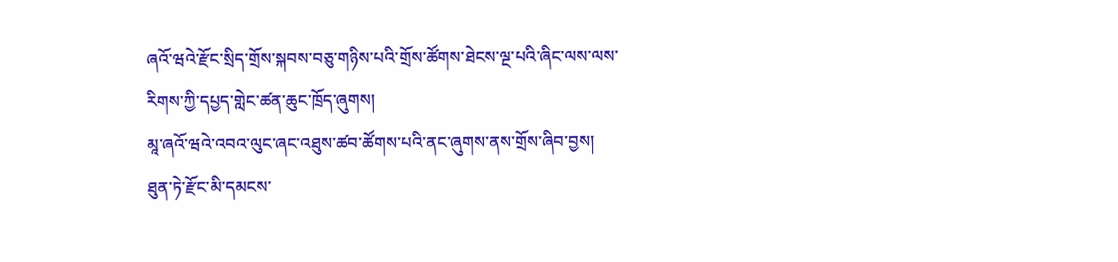ཞའོ་ཝའེ་རྫོང་སྲིད་གྲོས་སྐབས་བཅུ་གཉིས་པའི་གྲོས་ཚོགས་ཐེངས་ལྔ་པའི་ཞིང་ལས་ལས་རིགས་ཀྱི་དཔྱད་གླེང་ཚན་ཆུང་ཁྲོད་ཞུགས།
མཱ་ཞའོ་ཝའེ་འབའ་ལུང་ཞང་འཐུས་ཚབ་ཚོགས་པའི་ནང་ཞུགས་ནས་གྲོས་ཞིབ་བྱས།
ཐུན་ཏེ་རྫོང་མི་དམངས་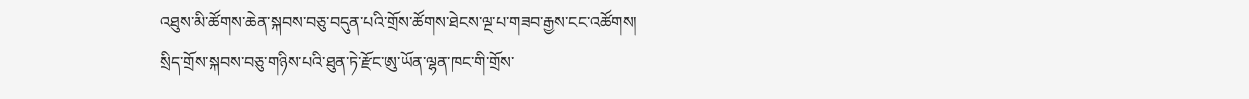འཐུས་མི་ཚོགས་ཆེན་སྐབས་བཅུ་བདུན་པའི་གྲོས་ཚོགས་ཐེངས་ལྔ་པ་གཟབ་རྒྱས་ངང་འཚོགས།
སྲིད་གྲོས་སྐབས་བཅུ་གཉིས་པའི་ཐུན་ཏེ་རྫོང་ཨུ་ཡོན་ལྷན་ཁང་གི་གྲོས་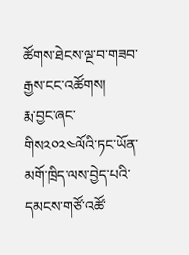ཚོགས་ཐེངས་ལྔ་བ་གཟབ་རྒྱས་ངང་འཚོགས།
རྨ་བྱང་ཞང་གིས༢༠༢༤ལོའི་ཏང་ཡོན་མགོ་ཁྲིད་ལས་བྱེད་པའི་དམངས་གཙོ་འཚོ་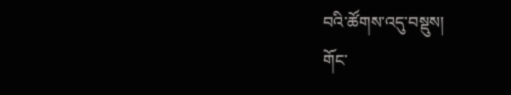བའི་ཚོགས་འདུ་བསྡུས།
གོང་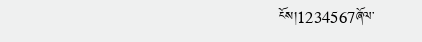ངོས།1234567ཞོལ་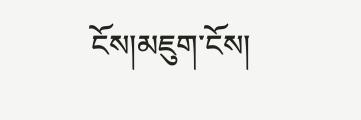ངོས།མཇུག་ངོས།